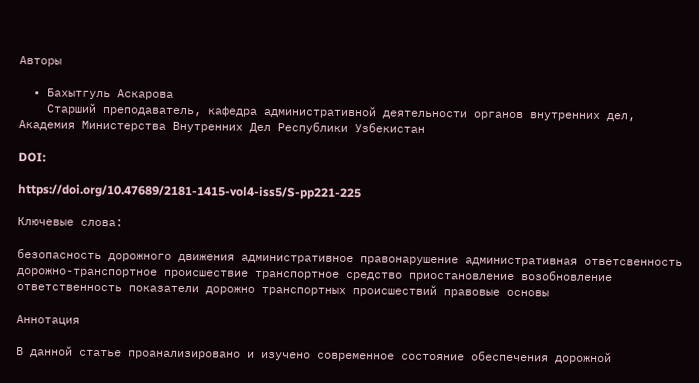Авторы

  • Бахытгуль Аскарова
    Старший преподаватель, кафедра административной деятельности органов внутренних дел, Академия Министерства Внутренних Дел Республики Узбекистан

DOI:

https://doi.org/10.47689/2181-1415-vol4-iss5/S-pp221-225

Ключевые слова:

безопасность дорожного движения административное правонарушение административная ответсвенность дорожно-транспортное происшествие транспортное средство приостановление возобновление ответственность показатели дорожно транспортных происшествий правовые основы

Аннотация

В данной статье проанализировано и изучено современное состояние обеспечения дорожной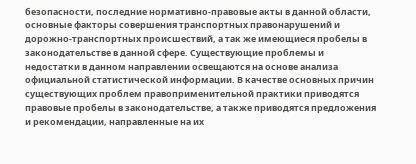безопасности, последние нормативно-правовые акты в данной области, основные факторы совершения транспортных правонарушений и дорожно-транспортных происшествий, а так же имеющиеся пробелы в законодательстве в данной сфере. Существующие проблемы и недостатки в данном направлении освещаются на основе анализа официальной статистической информации. В качестве основных причин существующих проблем правоприменительной практики приводятся правовые пробелы в законодательстве, а также приводятся предложения и рекомендации, направленные на их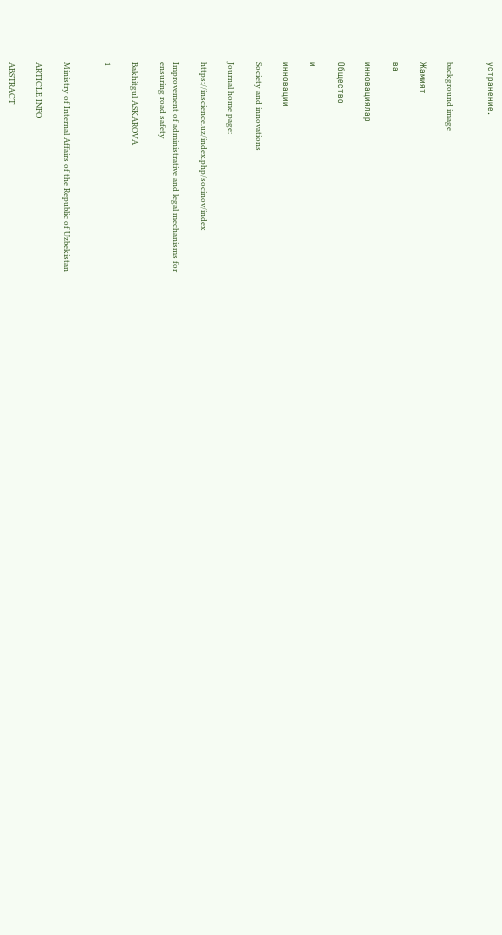устранение.


background image

Жамият

ва

инновациялар

Общество

и

инновации

Society and innovations

Journal home page:

https://inscience.uz/index.php/socinov/index

Improvement of administrative and legal mechanisms for
ensuring road safety

Bakhitgul ASKAROVA

1


Ministry of Internal Affairs of the Republic of Uzbekistan

ARTICLE INFO

ABSTRACT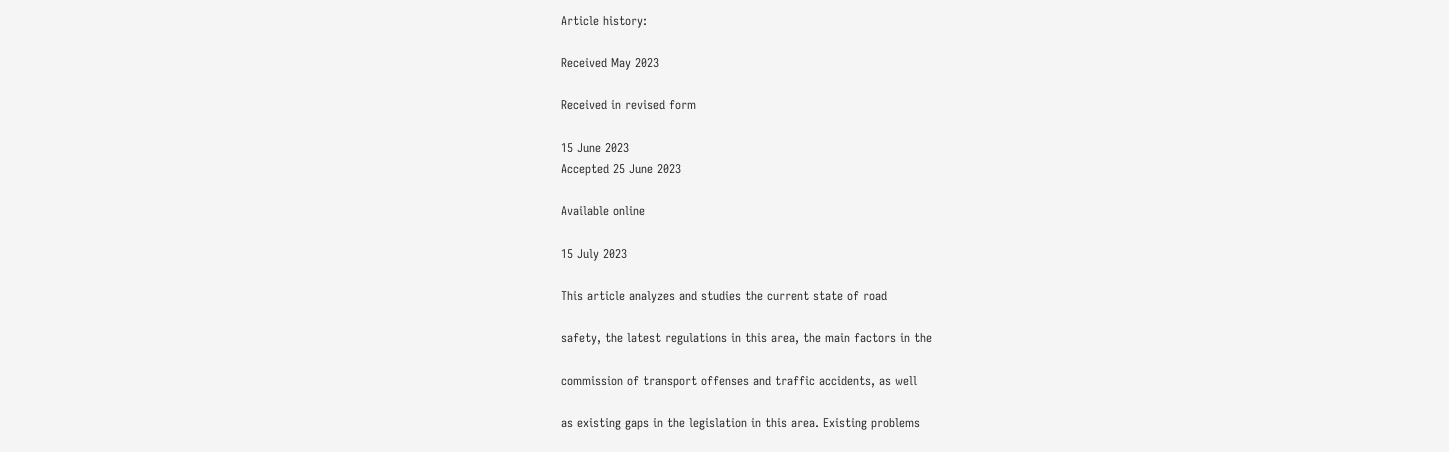Article history:

Received May 2023

Received in revised form

15 June 2023
Accepted 25 June 2023

Available online

15 July 2023

This article analyzes and studies the current state of road

safety, the latest regulations in this area, the main factors in the

commission of transport offenses and traffic accidents, as well

as existing gaps in the legislation in this area. Existing problems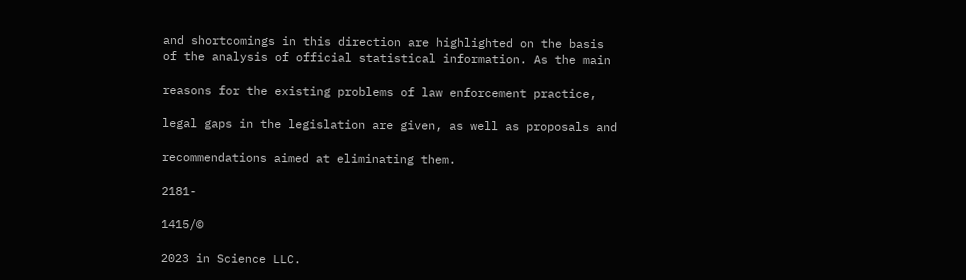and shortcomings in this direction are highlighted on the basis
of the analysis of official statistical information. As the main

reasons for the existing problems of law enforcement practice,

legal gaps in the legislation are given, as well as proposals and

recommendations aimed at eliminating them.

2181-

1415/©

2023 in Science LLC.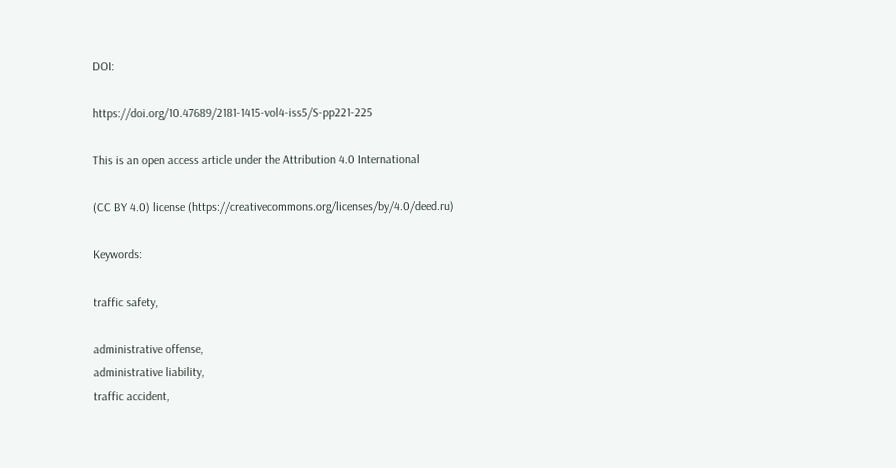DOI:

https://doi.org/10.47689/2181-1415-vol4-iss5/S-pp221-225

This is an open access article under the Attribution 4.0 International

(CC BY 4.0) license (https://creativecommons.org/licenses/by/4.0/deed.ru)

Keywords:

traffic safety,

administrative offense,
administrative liability,
traffic accident,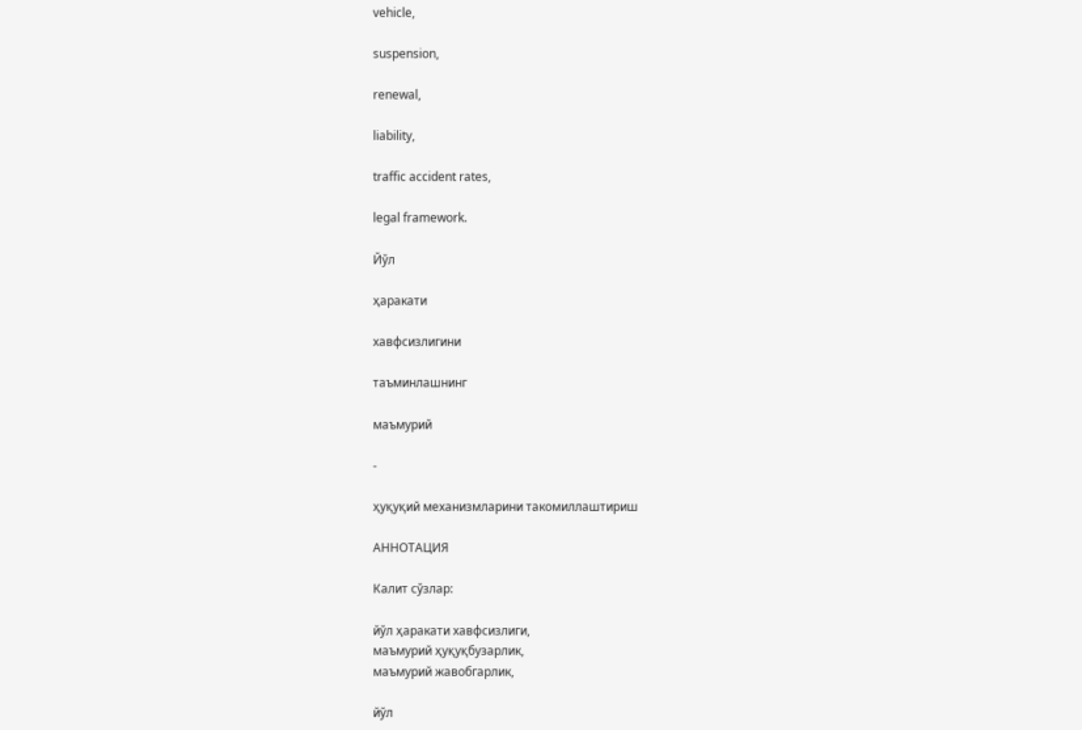vehicle,

suspension,

renewal,

liability,

traffic accident rates,

legal framework.

Йўл

ҳаракати

хавфсизлигини

таъминлашнинг

маъмурий

-

ҳуқуқий механизмларини такомиллаштириш

АННОТАЦИЯ

Калит сўзлар:

йўл ҳаракати хавфсизлиги,
маъмурий ҳуқуқбузарлик,
маъмурий жавобгарлик,

йўл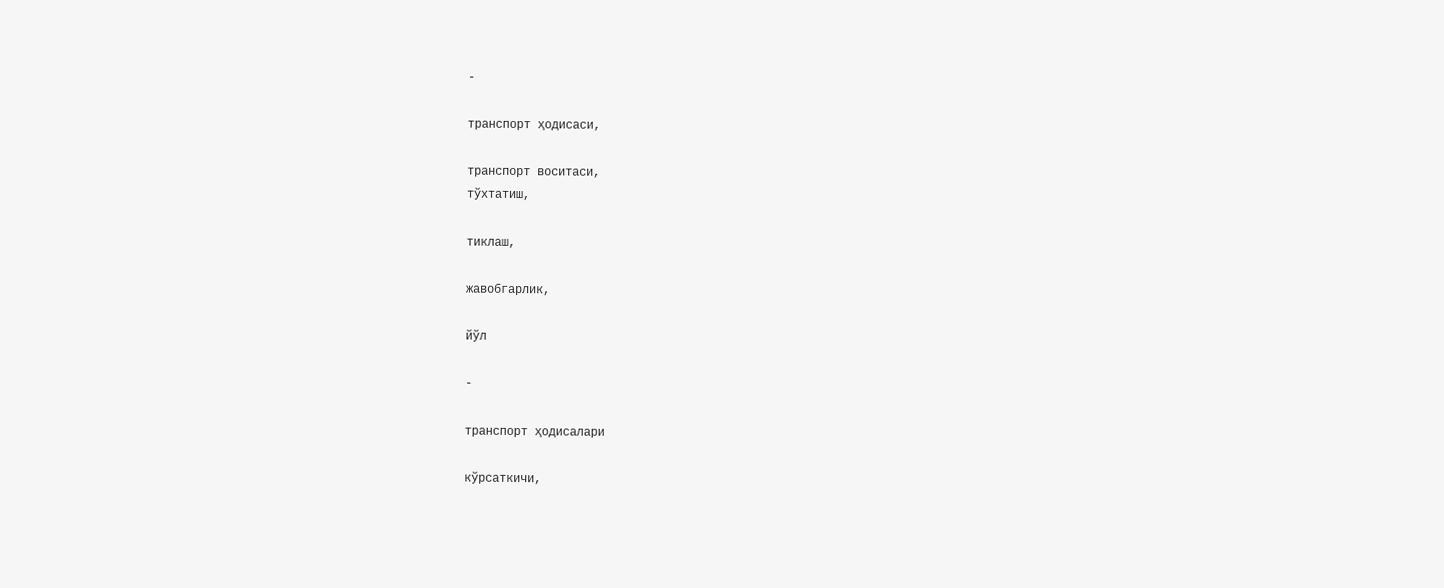-

транспорт ҳодисаси,

транспорт воситаси,
тўхтатиш,

тиклаш,

жавобгарлик,

йўл

-

транспорт ҳодисалари

кўрсаткичи,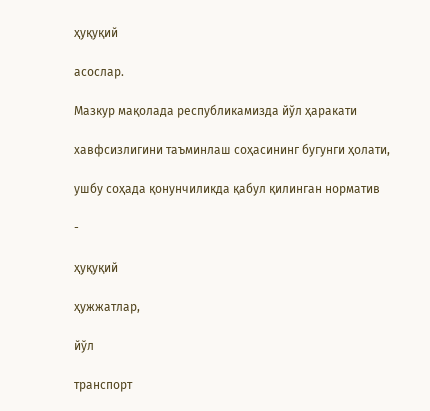ҳуқуқий

асослар.

Мазкур мақолада республикамизда йўл ҳаракати

хавфсизлигини таъминлаш соҳасининг бугунги ҳолати,

ушбу соҳада қонунчиликда қабул қилинган норматив

-

ҳуқуқий

ҳужжатлар,

йўл

транспорт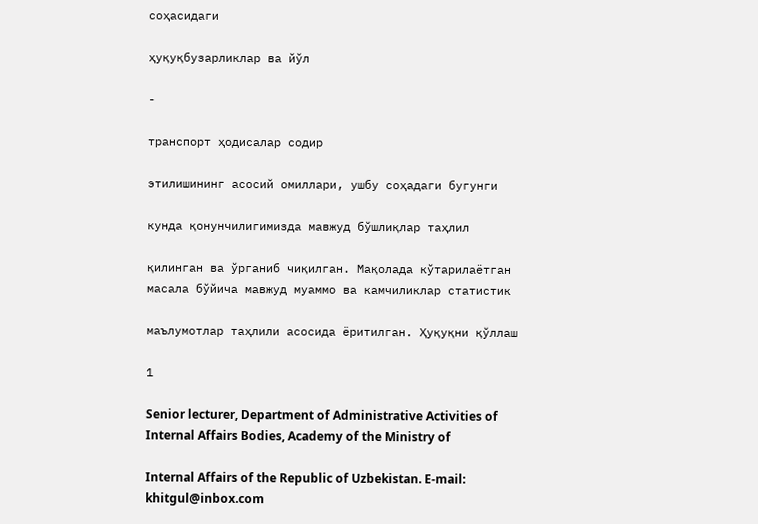соҳасидаги

ҳуқуқбузарликлар ва йўл

-

транспорт ҳодисалар содир

этилишининг асосий омиллари, ушбу соҳадаги бугунги

кунда қонунчилигимизда мавжуд бўшлиқлар таҳлил

қилинган ва ўрганиб чиқилган. Мақолада кўтарилаётган
масала бўйича мавжуд муаммо ва камчиликлар статистик

маълумотлар таҳлили асосида ёритилган. Ҳуқуқни қўллаш

1

Senior lecturer, Department of Administrative Activities of Internal Affairs Bodies, Academy of the Ministry of

Internal Affairs of the Republic of Uzbekistan. E-mail: khitgul@inbox.com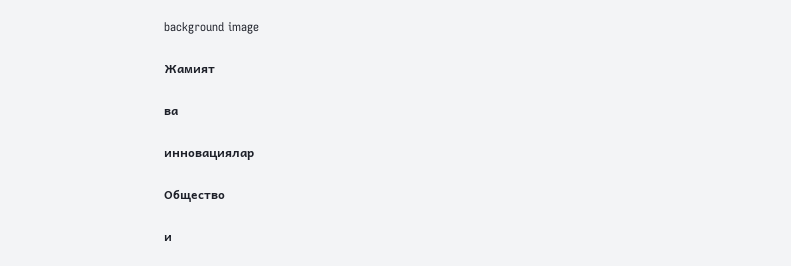background image

Жамият

ва

инновациялар

Общество

и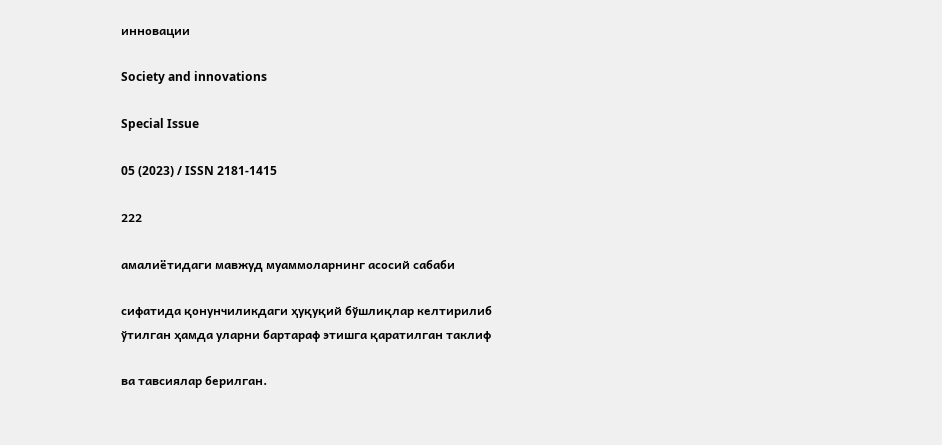инновации

Society and innovations

Special Issue

05 (2023) / ISSN 2181-1415

222

амалиётидаги мавжуд муаммоларнинг асосий сабаби

сифатида қонунчиликдаги ҳуқуқий бўшлиқлар келтирилиб
ўтилган ҳамда уларни бартараф этишга қаратилган таклиф

ва тавсиялар берилган.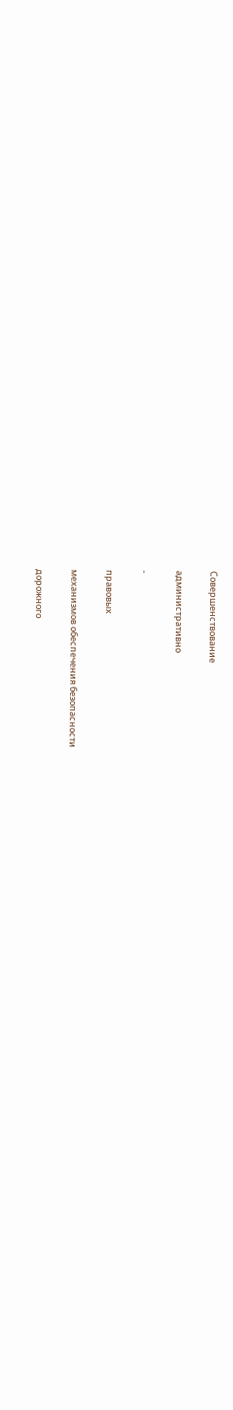Совершенствование

административно

-

правовых

механизмов обеспечения безопасности

дорожного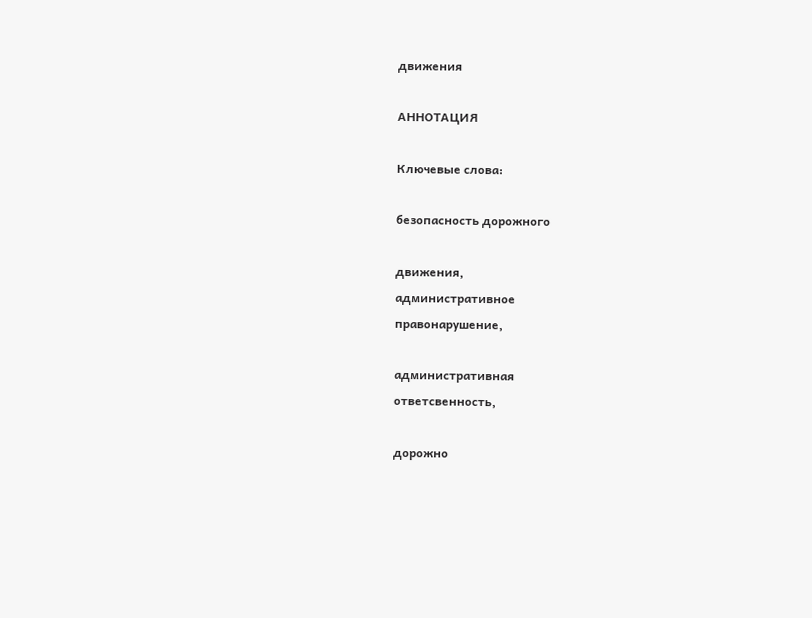движения

АННОТАЦИЯ

Ключевые слова:

безопасность дорожного

движения,
административное
правонарушение,

административная
ответсвенность,

дорожно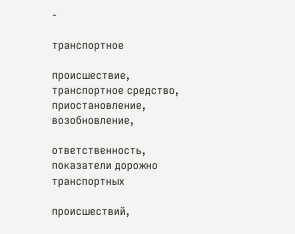-

транспортное

происшествие,
транспортное средство,
приостановление,
возобновление,

ответственность,
показатели дорожно
транспортных

происшествий,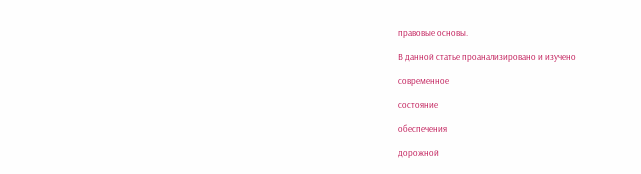правовые основы.

В данной статье проанализировано и изучено

современное

состояние

обеспечения

дорожной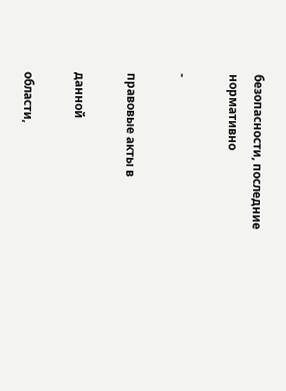безопасности, последние нормативно

-

правовые акты в

данной

области,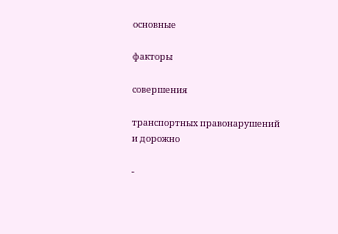основные

факторы

совершения

транспортных правонарушений и дорожно

-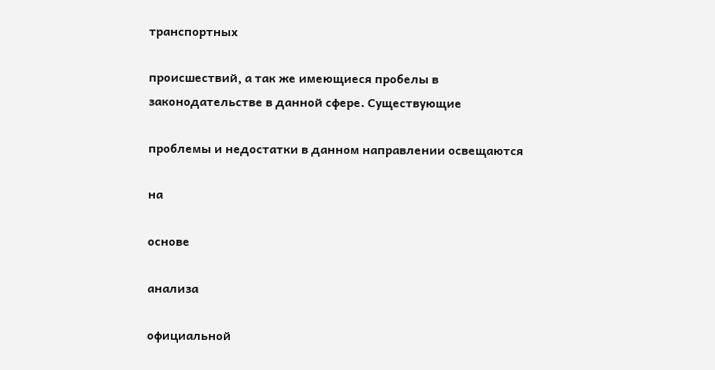транспортных

происшествий, а так же имеющиеся пробелы в
законодательстве в данной сфере. Существующие

проблемы и недостатки в данном направлении освещаются

на

основе

анализа

официальной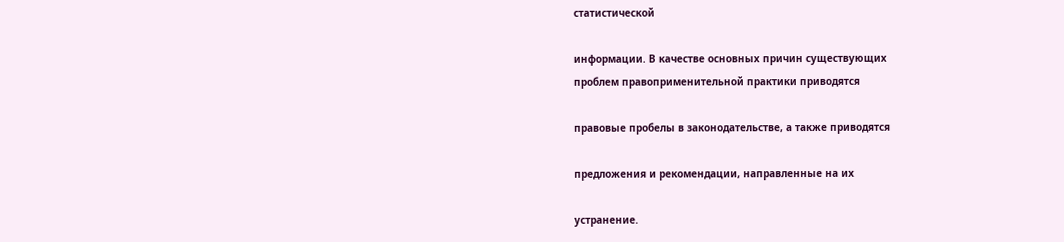статистической

информации. В качестве основных причин существующих
проблем правоприменительной практики приводятся

правовые пробелы в законодательстве, а также приводятся

предложения и рекомендации, направленные на их

устранение.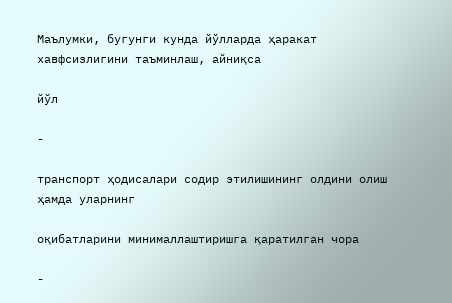Маълумки, бугунги кунда йўлларда ҳаракат хавфсизлигини таъминлаш, айниқса

йўл

-

транспорт ҳодисалари содир этилишининг олдини олиш ҳамда уларнинг

оқибатларини минималлаштиришга қаратилган чора

-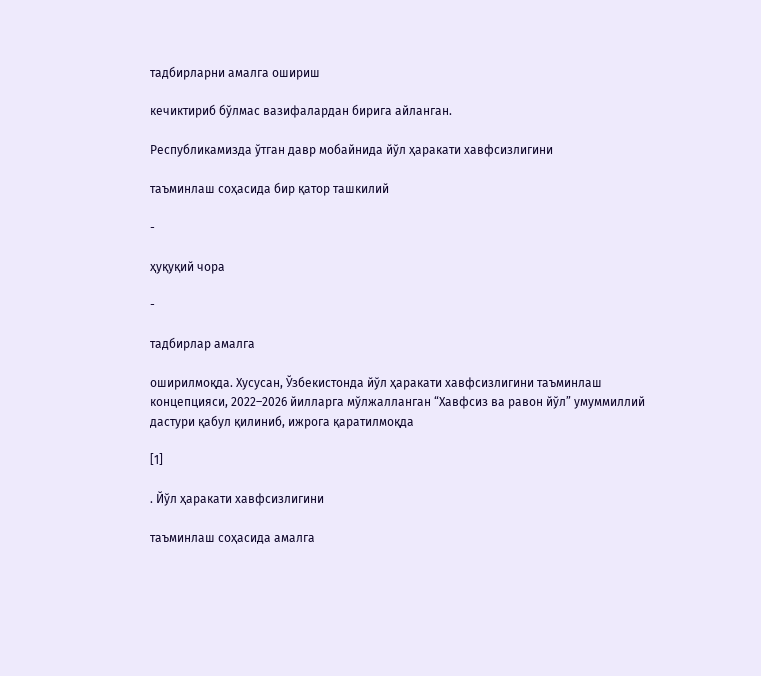тадбирларни амалга ошириш

кечиктириб бўлмас вазифалардан бирига айланган.

Республикамизда ўтган давр мобайнида йўл ҳаракати хавфсизлигини

таъминлаш соҳасида бир қатор ташкилий

-

ҳуқуқий чора

-

тадбирлар амалга

оширилмоқда. Хусусан, Ўзбекистонда йўл ҳаракати хавфсизлигини таъминлаш
концепцияси, 2022–2026 йилларга мўлжалланган “Хавфсиз ва равон йўл” умуммиллий
дастури қабул қилиниб, ижрога қаратилмоқда

[1]

. Йўл ҳаракати хавфсизлигини

таъминлаш соҳасида амалга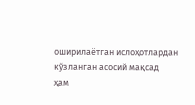оширилаётган ислоҳотлардан кўзланган асосий мақсад
ҳам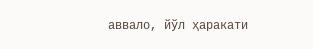аввало, йўл ҳаракати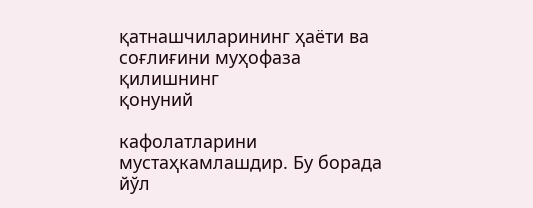қатнашчиларининг ҳаёти ва соғлиғини муҳофаза қилишнинг
қонуний

кафолатларини мустаҳкамлашдир. Бу борада йўл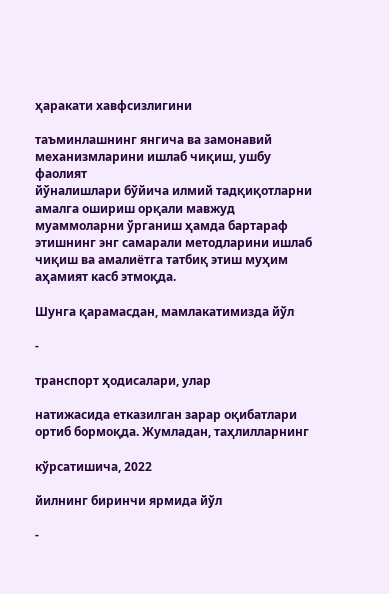ҳаракати хавфсизлигини

таъминлашнинг янгича ва замонавий механизмларини ишлаб чиқиш, ушбу фаолият
йўналишлари бўйича илмий тадқиқотларни амалга ошириш орқали мавжуд
муаммоларни ўрганиш ҳамда бартараф этишнинг энг самарали методларини ишлаб
чиқиш ва амалиётга татбиқ этиш муҳим аҳамият касб этмоқда.

Шунга қарамасдан, мамлакатимизда йўл

-

транспорт ҳодисалари, улар

натижасида етказилган зарар оқибатлари ортиб бормоқда. Жумладан, таҳлилларнинг

кўрсатишича, 2022

йилнинг биринчи ярмида йўл

-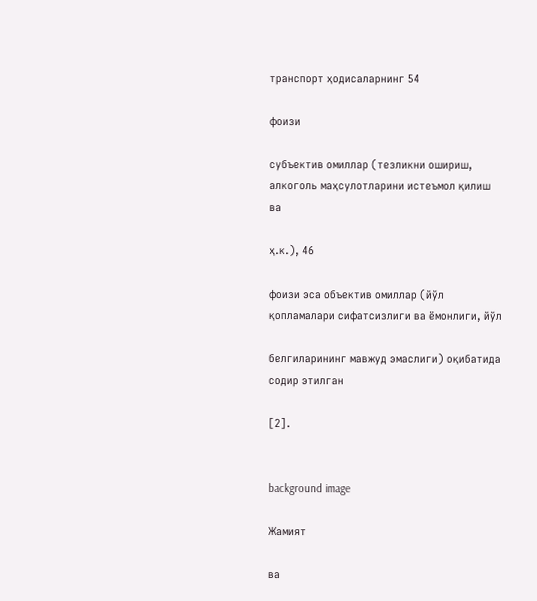транспорт ҳодисаларнинг 54

фоизи

субъектив омиллар (тезликни ошириш, алкоголь маҳсулотларини истеъмол қилиш ва

ҳ.к.), 46

фоизи эса объектив омиллар (йўл қопламалари сифатсизлиги ва ёмонлиги, йўл

белгиларининг мавжуд эмаслиги) оқибатида содир этилган

[2].


background image

Жамият

ва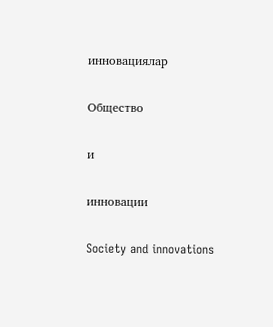инновациялар

Общество

и

инновации

Society and innovations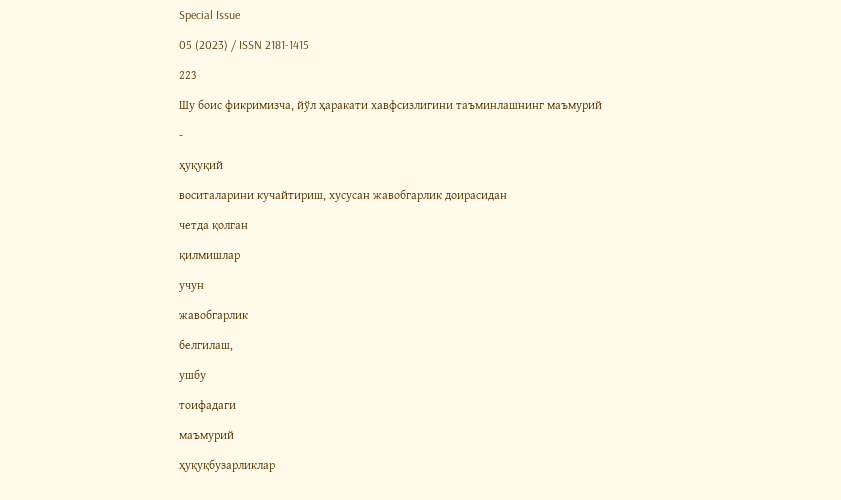Special Issue

05 (2023) / ISSN 2181-1415

223

Шу боис фикримизча, йўл ҳаракати хавфсизлигини таъминлашнинг маъмурий

-

ҳуқуқий

воситаларини кучайтириш, хусусан жавобгарлик доирасидан

четда қолган

қилмишлар

учун

жавобгарлик

белгилаш,

ушбу

тоифадаги

маъмурий

ҳуқуқбузарликлар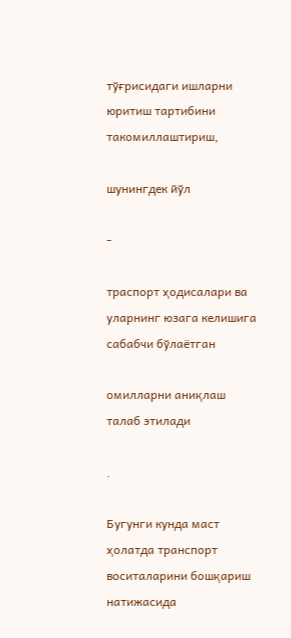тўғрисидаги ишларни юритиш тартибини такомиллаштириш,

шунингдек йўл

-

траспорт ҳодисалари ва уларнинг юзага келишига сабабчи бўлаётган

омилларни аниқлаш талаб этилади

.

Бугунги кунда маст ҳолатда транспорт воситаларини бошқариш натижасида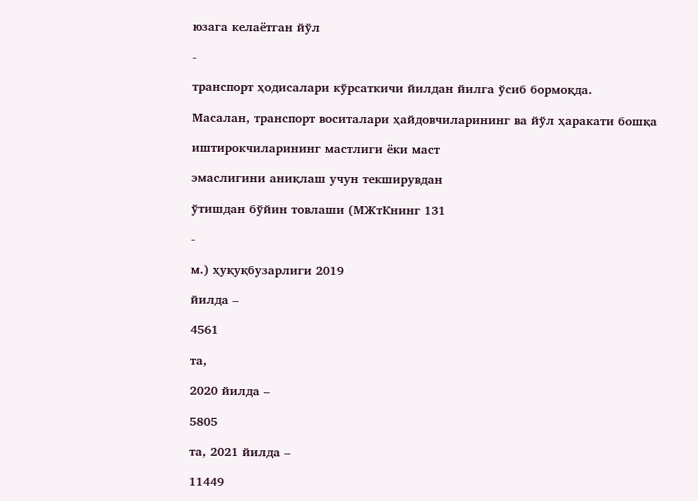юзага келаётган йўл

-

транспорт ҳодисалари кўрсаткичи йилдан йилга ўсиб бормоқда.

Масалан, транспорт воситалари ҳайдовчиларининг ва йўл ҳаракати бошқа

иштирокчиларининг мастлиги ёки маст

эмаслигини аниқлаш учун текширувдан

ўтишдан бўйин товлаши (МЖтКнинг 131

-

м.) ҳуқуқбузарлиги 2019

йилда –

4561

та,

2020 йилда –

5805

та, 2021 йилда –

11449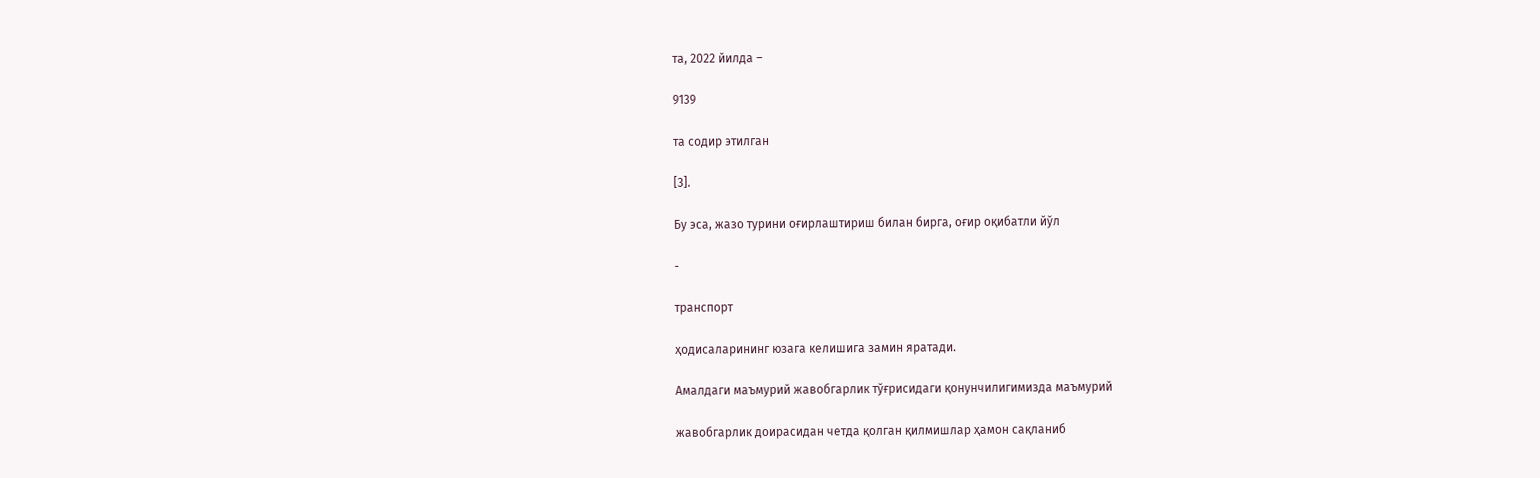та, 2022 йилда –

9139

та содир этилган

[3].

Бу эса, жазо турини оғирлаштириш билан бирга, оғир оқибатли йўл

-

транспорт

ҳодисаларининг юзага келишига замин яратади.

Амалдаги маъмурий жавобгарлик тўғрисидаги қонунчилигимизда маъмурий

жавобгарлик доирасидан четда қолган қилмишлар ҳамон сақланиб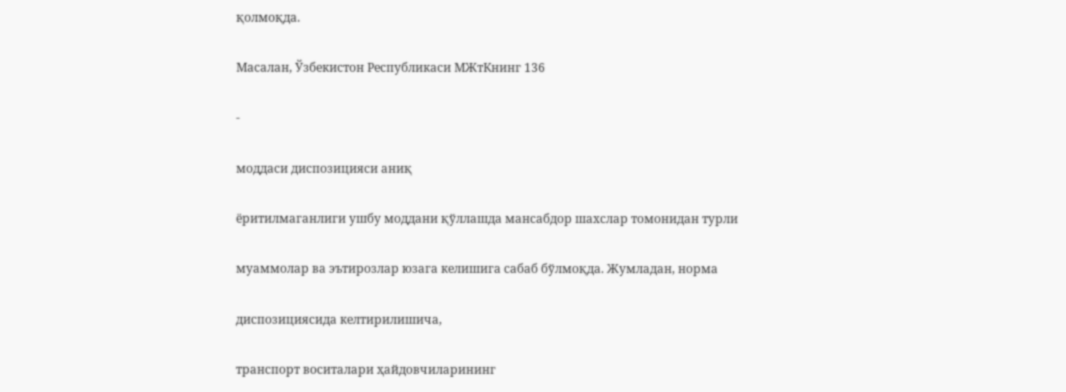қолмоқда.

Масалан, Ўзбекистон Республикаси МЖтКнинг 136

-

моддаси диспозицияси аниқ

ёритилмаганлиги ушбу моддани қўллашда мансабдор шахслар томонидан турли

муаммолар ва эътирозлар юзага келишига сабаб бўлмоқда. Жумладан, норма

диспозициясида келтирилишича,

транспорт воситалари ҳайдовчиларининг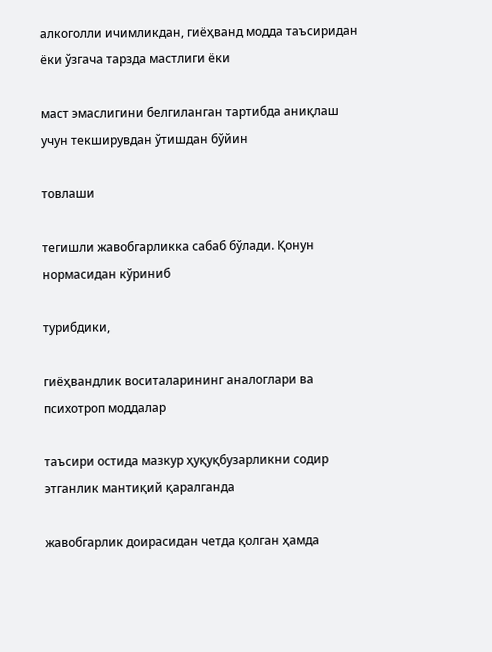алкоголли ичимликдан, гиёҳванд модда таъсиридан ёки ўзгача тарзда мастлиги ёки

маст эмаслигини белгиланган тартибда аниқлаш учун текширувдан ўтишдан бўйин

товлаши

тегишли жавобгарликка сабаб бўлади. Қонун нормасидан кўриниб

турибдики,

гиёҳвандлик воситаларининг аналоглари ва психотроп моддалар

таъсири остида мазкур ҳуқуқбузарликни содир этганлик мантиқий қаралганда

жавобгарлик доирасидан четда қолган ҳамда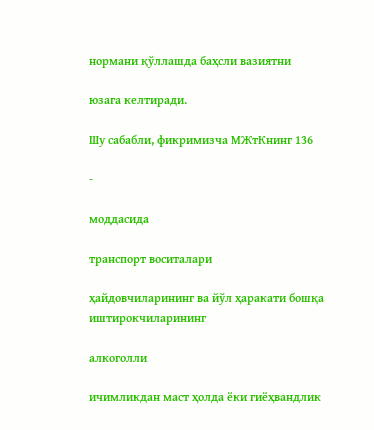нормани қўллашда баҳсли вазиятни

юзага келтиради.

Шу сабабли, фикримизча МЖтКнинг 136

-

моддасида

транспорт воситалари

ҳайдовчиларининг ва йўл ҳаракати бошқа иштирокчиларининг

алкоголли

ичимликдан маст ҳолда ёки гиёҳвандлик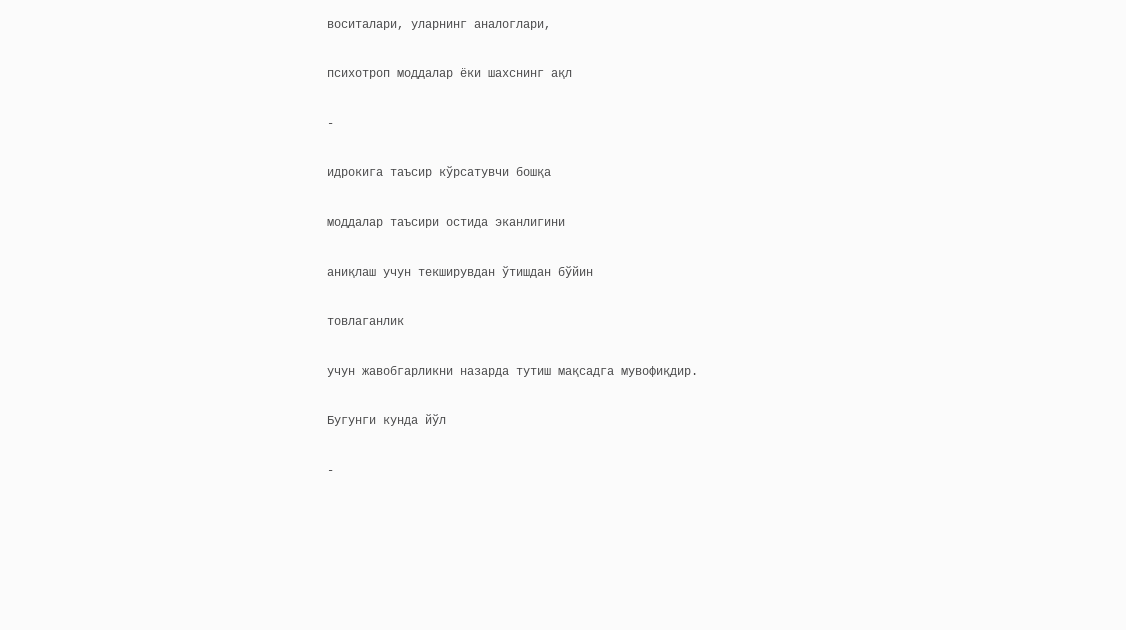воситалари, уларнинг аналоглари,

психотроп моддалар ёки шахснинг ақл

-

идрокига таъсир кўрсатувчи бошқа

моддалар таъсири остида эканлигини

аниқлаш учун текширувдан ўтишдан бўйин

товлаганлик

учун жавобгарликни назарда тутиш мақсадга мувофиқдир.

Бугунги кунда йўл

-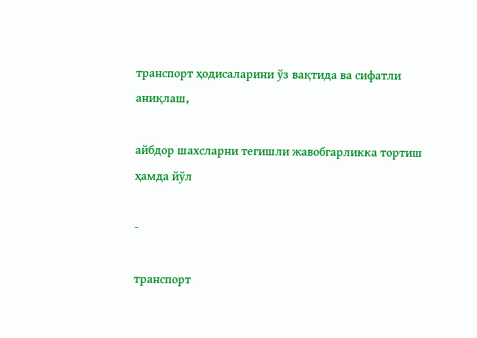транспорт ҳодисаларини ўз вақтида ва сифатли аниқлаш,

айбдор шахсларни тегишли жавобгарликка тортиш ҳамда йўл

-

транспорт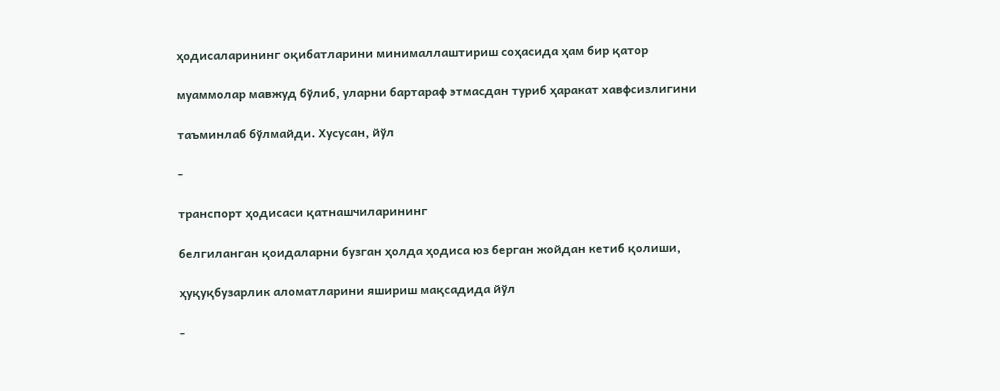ҳодисаларининг оқибатларини минималлаштириш соҳасида ҳам бир қатор

муаммолар мавжуд бўлиб, уларни бартараф этмасдан туриб ҳаракат хавфсизлигини

таъминлаб бўлмайди. Хусусан, йўл

-

транспорт ҳодисаси қатнашчиларининг

белгиланган қоидаларни бузган ҳолда ҳодиса юз берган жойдан кетиб қолиши,

ҳуқуқбузарлик аломатларини яшириш мақсадида йўл

-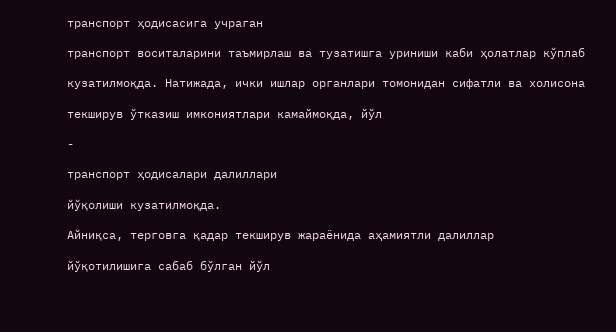транспорт ҳодисасига учраган

транспорт воситаларини таъмирлаш ва тузатишга уриниши каби ҳолатлар кўплаб

кузатилмоқда. Натижада, ички ишлар органлари томонидан сифатли ва холисона

текширув ўтказиш имкониятлари камаймоқда, йўл

-

транспорт ҳодисалари далиллари

йўқолиши кузатилмоқда.

Айниқса, терговга қадар текширув жараёнида аҳамиятли далиллар

йўқотилишига сабаб бўлган йўл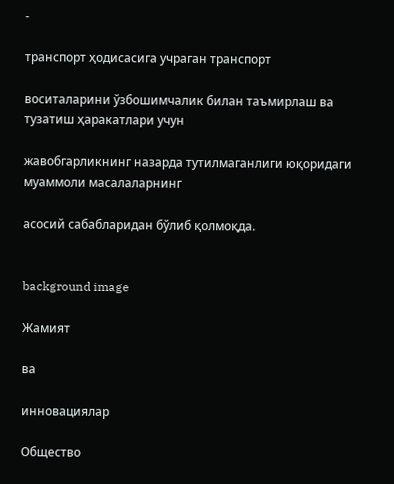-

транспорт ҳодисасига учраган транспорт

воситаларини ўзбошимчалик билан таъмирлаш ва тузатиш ҳаракатлари учун

жавобгарликнинг назарда тутилмаганлиги юқоридаги муаммоли масалаларнинг

асосий сабабларидан бўлиб қолмоқда.


background image

Жамият

ва

инновациялар

Общество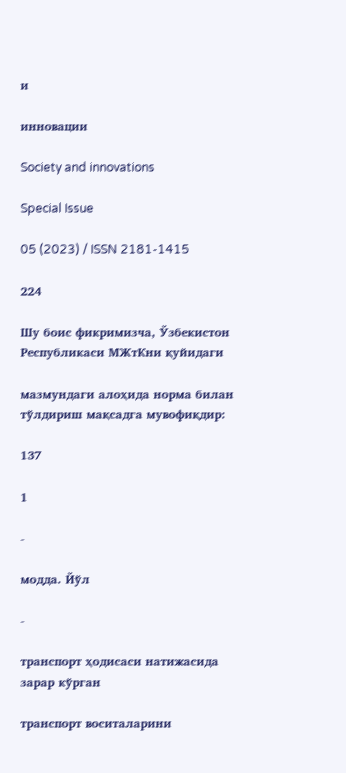и

инновации

Society and innovations

Special Issue

05 (2023) / ISSN 2181-1415

224

Шу боис фикримизча, Ўзбекистон Республикаси МЖтКни қуйидаги

мазмундаги алоҳида норма билан тўлдириш мақсадга мувофиқдир:

137

1

-

модда. Йўл

-

транспорт ҳодисаси натижасида зарар кўрган

транспорт воситаларини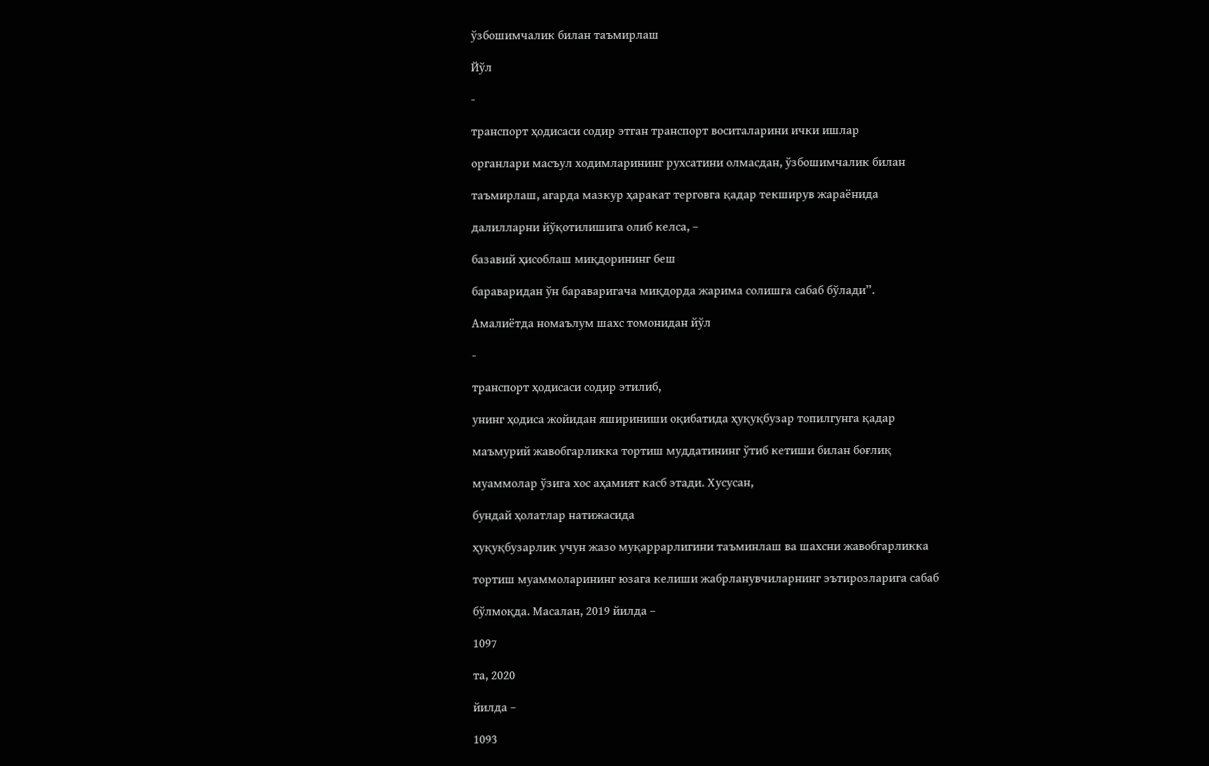ўзбошимчалик билан таъмирлаш

Йўл

-

транспорт ҳодисаси содир этган транспорт воситаларини ички ишлар

органлари масъул ходимларининг рухсатини олмасдан, ўзбошимчалик билан

таъмирлаш, агарда мазкур ҳаракат терговга қадар текширув жараёнида

далилларни йўқотилишига олиб келса, –

базавий ҳисоблаш миқдорининг беш

бараваридан ўн бараваригача миқдорда жарима солишга сабаб бўлади”.

Амалиётда номаълум шахс томонидан йўл

-

транспорт ҳодисаси содир этилиб,

унинг ҳодиса жойидан яшириниши оқибатида ҳуқуқбузар топилгунга қадар

маъмурий жавобгарликка тортиш муддатининг ўтиб кетиши билан боғлиқ

муаммолар ўзига хос аҳамият касб этади. Хусусан,

бундай ҳолатлар натижасида

ҳуқуқбузарлик учун жазо муқаррарлигини таъминлаш ва шахсни жавобгарликка

тортиш муаммоларининг юзага келиши жабрланувчиларнинг эътирозларига сабаб

бўлмоқда. Масалан, 2019 йилда –

1097

та, 2020

йилда –

1093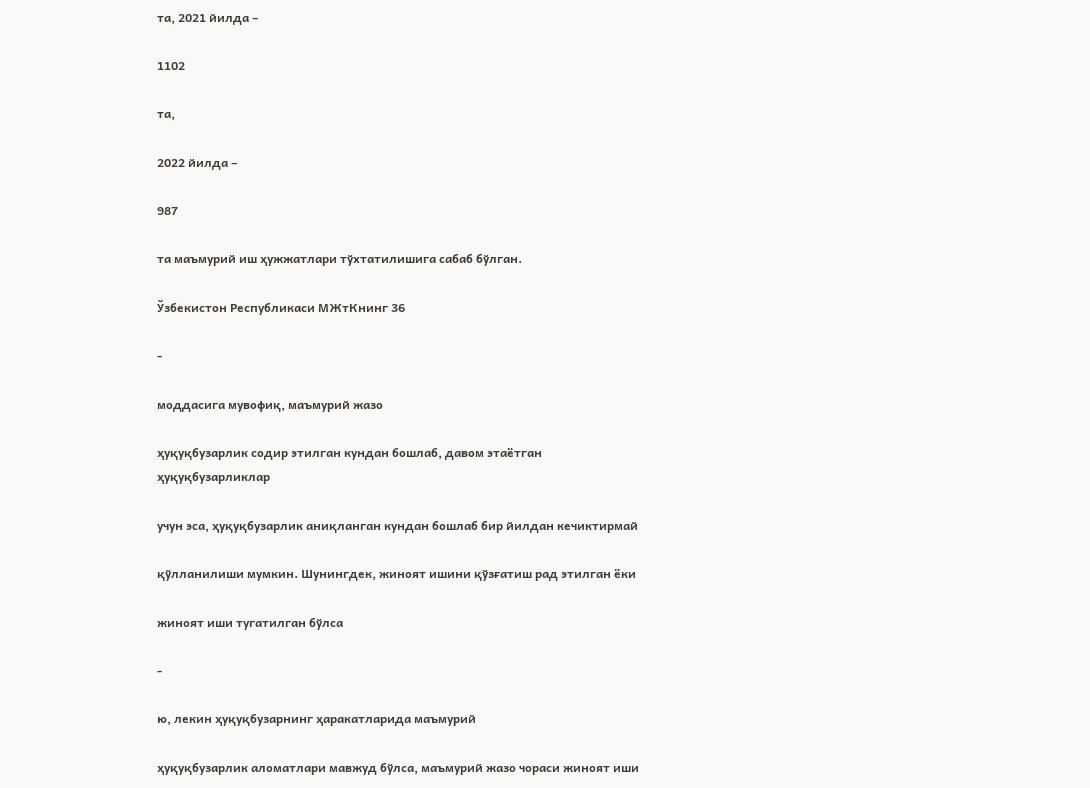та, 2021 йилда –

1102

та,

2022 йилда –

987

та маъмурий иш ҳужжатлари тўхтатилишига сабаб бўлган.

Ўзбекистон Республикаси МЖтКнинг 36

-

моддасига мувофиқ, маъмурий жазо

ҳуқуқбузарлик содир этилган кундан бошлаб, давом этаётган ҳуқуқбузарликлар

учун эса, ҳуқуқбузарлик аниқланган кундан бошлаб бир йилдан кечиктирмай

қўлланилиши мумкин. Шунингдек, жиноят ишини қўзғатиш рад этилган ёки

жиноят иши тугатилган бўлса

-

ю, лекин ҳуқуқбузарнинг ҳаракатларида маъмурий

ҳуқуқбузарлик аломатлари мавжуд бўлса, маъмурий жазо чораси жиноят иши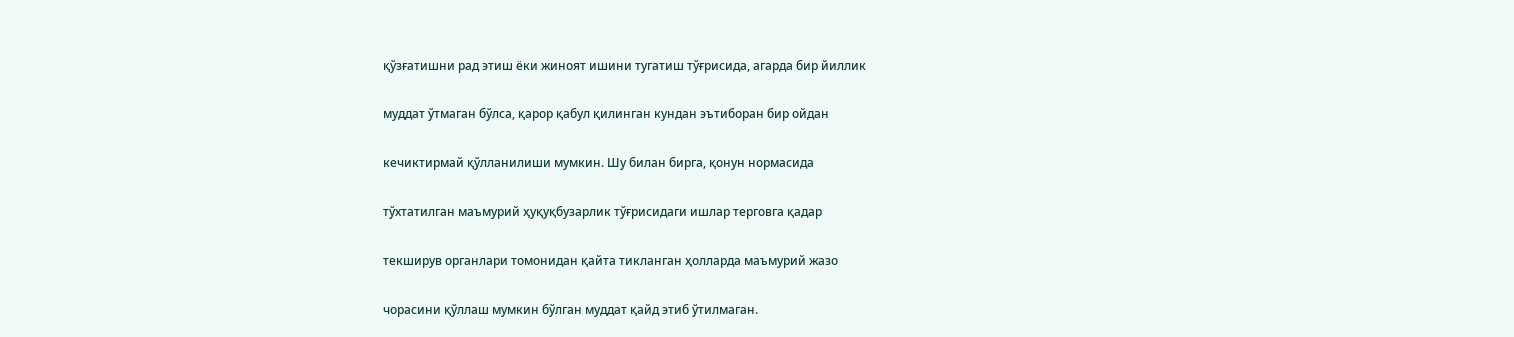қўзғатишни рад этиш ёки жиноят ишини тугатиш тўғрисида, агарда бир йиллик

муддат ўтмаган бўлса, қарор қабул қилинган кундан эътиборан бир ойдан

кечиктирмай қўлланилиши мумкин. Шу билан бирга, қонун нормасида

тўхтатилган маъмурий ҳуқуқбузарлик тўғрисидаги ишлар терговга қадар

текширув органлари томонидан қайта тикланган ҳолларда маъмурий жазо

чорасини қўллаш мумкин бўлган муддат қайд этиб ўтилмаган.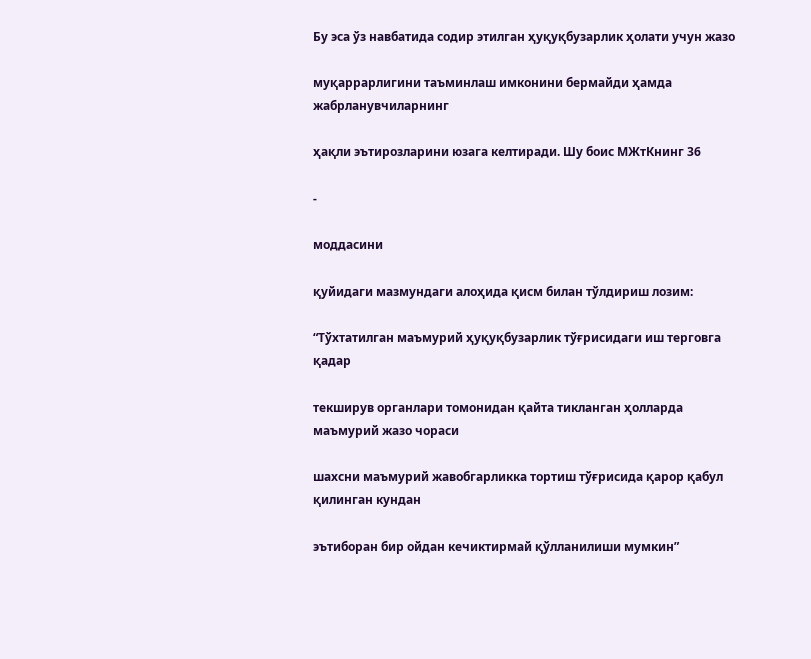Бу эса ўз навбатида содир этилган ҳуқуқбузарлик ҳолати учун жазо

муқаррарлигини таъминлаш имконини бермайди ҳамда жабрланувчиларнинг

ҳақли эътирозларини юзага келтиради. Шу боис МЖтКнинг 36

-

моддасини

қуйидаги мазмундаги алоҳида қисм билан тўлдириш лозим:

“Тўхтатилган маъмурий ҳуқуқбузарлик тўғрисидаги иш терговга қадар

текширув органлари томонидан қайта тикланган ҳолларда маъмурий жазо чораси

шахсни маъмурий жавобгарликка тортиш тўғрисида қарор қабул қилинган кундан

эътиборан бир ойдан кечиктирмай қўлланилиши мумкин”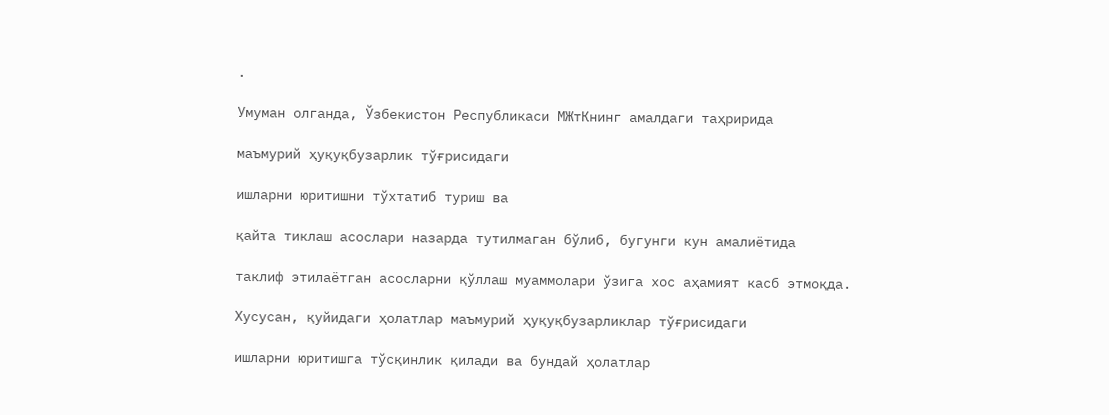.

Умуман олганда, Ўзбекистон Республикаси МЖтКнинг амалдаги таҳририда

маъмурий ҳуқуқбузарлик тўғрисидаги

ишларни юритишни тўхтатиб туриш ва

қайта тиклаш асослари назарда тутилмаган бўлиб, бугунги кун амалиётида

таклиф этилаётган асосларни қўллаш муаммолари ўзига хос аҳамият касб этмоқда.

Хусусан, қуйидаги ҳолатлар маъмурий ҳуқуқбузарликлар тўғрисидаги

ишларни юритишга тўсқинлик қилади ва бундай ҳолатлар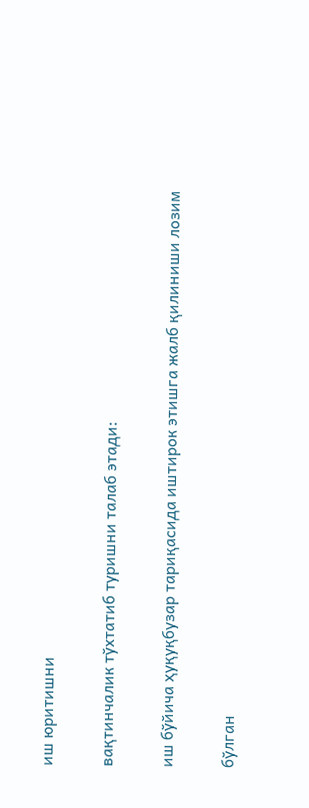иш юритишни

вақтинчалик тўхтатиб туришни талаб этади:

иш бўйича ҳуқуқбузар тариқасида иштирок этишга жалб қилиниши лозим

бўлган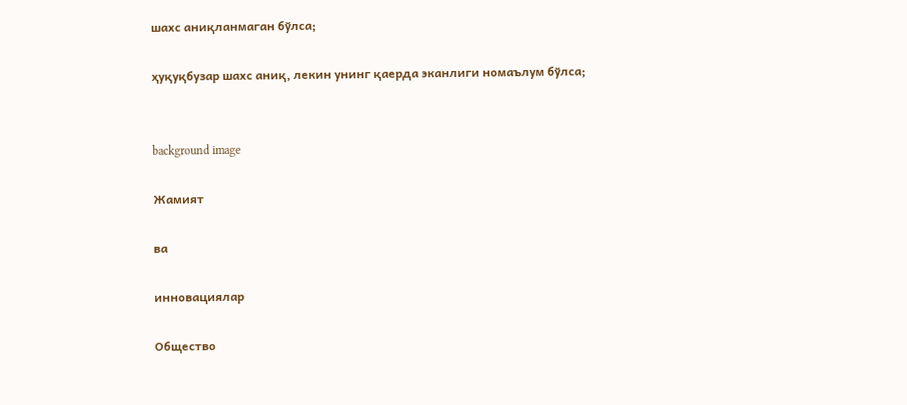шахс аниқланмаган бўлса;

ҳуқуқбузар шахс аниқ, лекин унинг қаерда эканлиги номаълум бўлса;


background image

Жамият

ва

инновациялар

Общество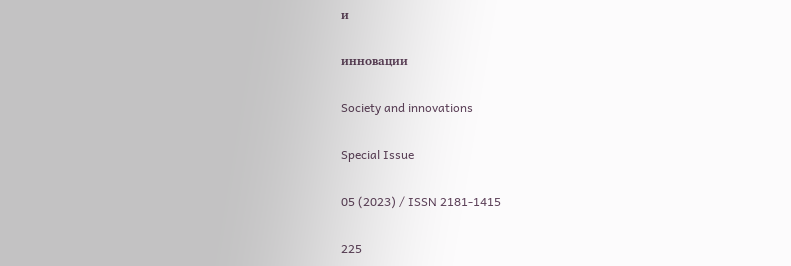и

инновации

Society and innovations

Special Issue

05 (2023) / ISSN 2181-1415

225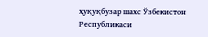ҳуқуқбузар шахс Ўзбекистон Республикаси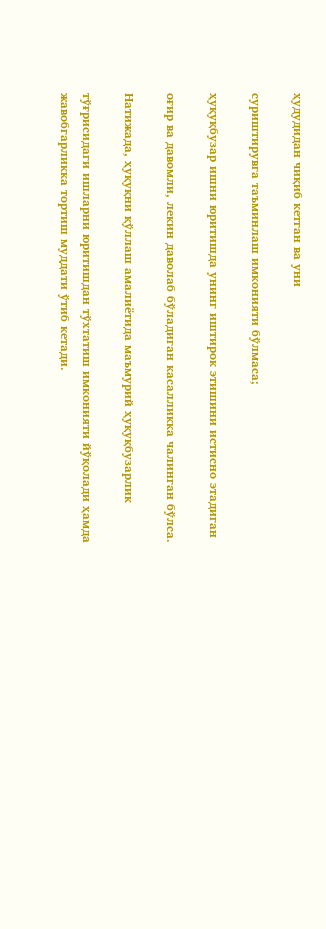ҳудудидан чиқиб кетган ва уни

суриштирувга таъминлаш имконияти бўлмаса;

ҳуқуқбузар ишни юритишда унинг иштирок этишини истисно этадиган

оғир ва давомли, лекин даволаб бўладиган касалликка чалинган бўлса.

Натижада, ҳуқуқни қўллаш амалиётида маъмурий ҳуқуқбузарлик

тўғрисидаги ишларни юритишдан тўхтатиш имконияти йўқолади ҳамда
жавобгарликка тортиш муддати ўтиб кетади.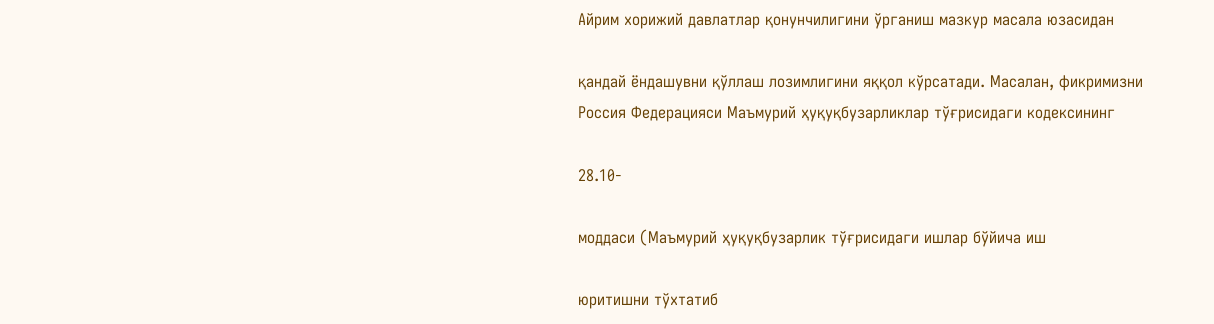Айрим хорижий давлатлар қонунчилигини ўрганиш мазкур масала юзасидан

қандай ёндашувни қўллаш лозимлигини яққол кўрсатади. Масалан, фикримизни
Россия Федерацияси Маъмурий ҳуқуқбузарликлар тўғрисидаги кодексининг

28.10-

моддаси (Маъмурий ҳуқуқбузарлик тўғрисидаги ишлар бўйича иш

юритишни тўхтатиб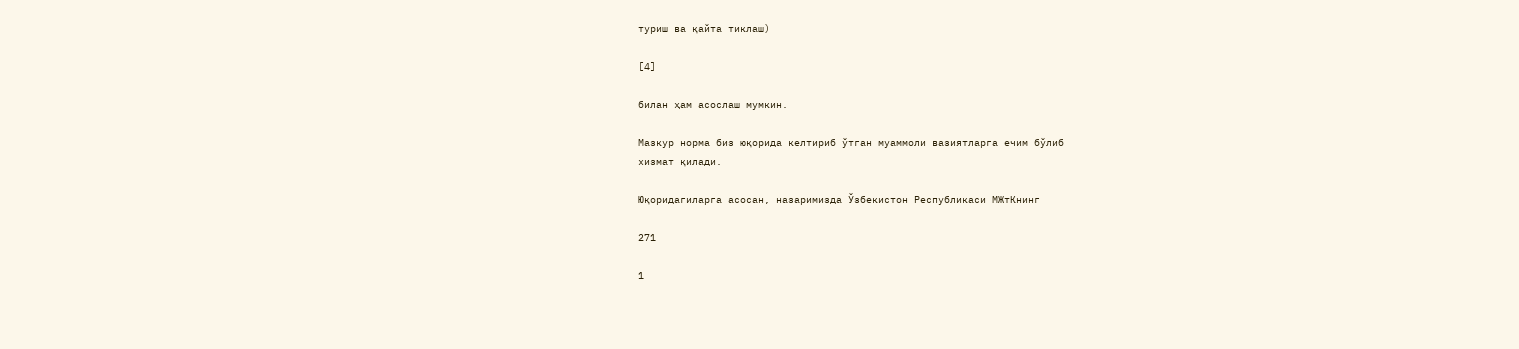туриш ва қайта тиклаш)

[4]

билан ҳам асослаш мумкин.

Мазкур норма биз юқорида келтириб ўтган муаммоли вазиятларга ечим бўлиб
хизмат қилади.

Юқоридагиларга асосан, назаримизда Ўзбекистон Республикаси МЖтКнинг

271

1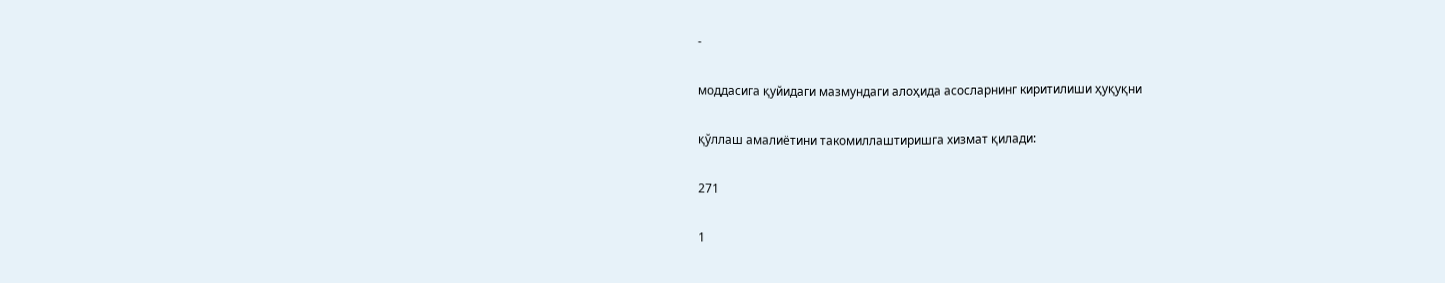-

моддасига қуйидаги мазмундаги алоҳида асосларнинг киритилиши ҳуқуқни

қўллаш амалиётини такомиллаштиришга хизмат қилади:

271

1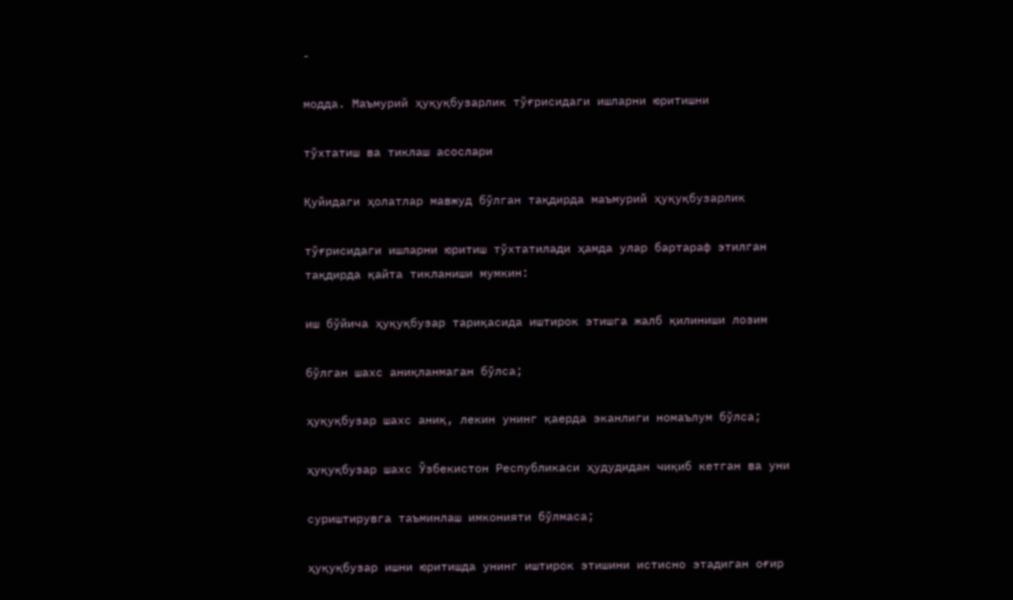-

модда. Маъмурий ҳуқуқбузарлик тўғрисидаги ишларни юритишни

тўхтатиш ва тиклаш асослари

Қуйидаги ҳолатлар мавжуд бўлган тақдирда маъмурий ҳуқуқбузарлик

тўғрисидаги ишларни юритиш тўхтатилади ҳамда улар бартараф этилган
тақдирда қайта тикланиши мумкин:

иш бўйича ҳуқуқбузар тариқасида иштирок этишга жалб қилиниши лозим

бўлган шахс аниқланмаган бўлса;

ҳуқуқбузар шахс аниқ, лекин унинг қаерда эканлиги номаълум бўлса;

ҳуқуқбузар шахс Ўзбекистон Республикаси ҳудудидан чиқиб кетган ва уни

суриштирувга таъминлаш имконияти бўлмаса;

ҳуқуқбузар ишни юритишда унинг иштирок этишини истисно этадиган оғир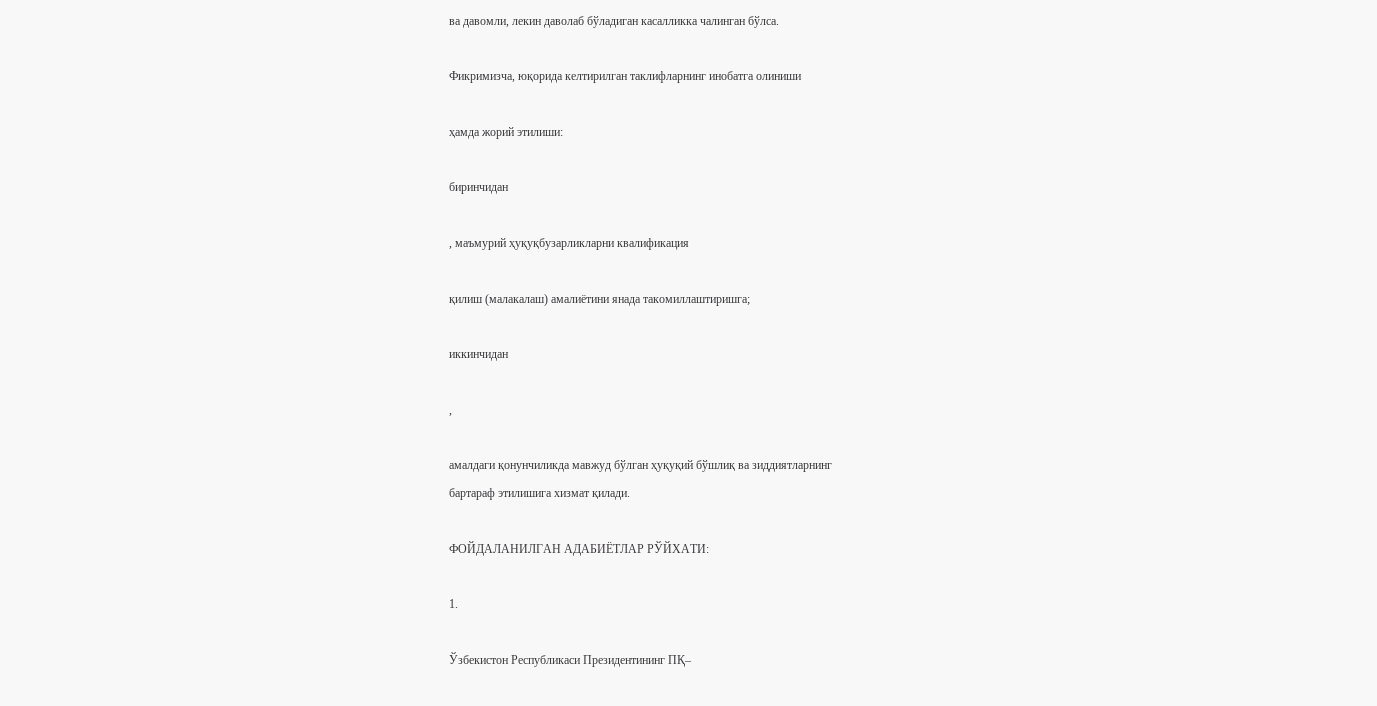ва давомли, лекин даволаб бўладиган касалликка чалинган бўлса.

Фикримизча, юқорида келтирилган таклифларнинг инобатга олиниши

ҳамда жорий этилиши:

биринчидан

, маъмурий ҳуқуқбузарликларни квалификация

қилиш (малакалаш) амалиётини янада такомиллаштиришга;

иккинчидан

,

амалдаги қонунчиликда мавжуд бўлган ҳуқуқий бўшлиқ ва зиддиятларнинг
бартараф этилишига хизмат қилади.

ФОЙДАЛАНИЛГАН АДАБИЁТЛАР РЎЙХАТИ:

1.

Ўзбекистон Республикаси Президентининг ПҚ–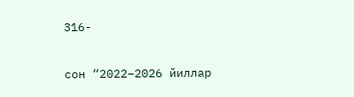316-

сон “2022–2026 йиллар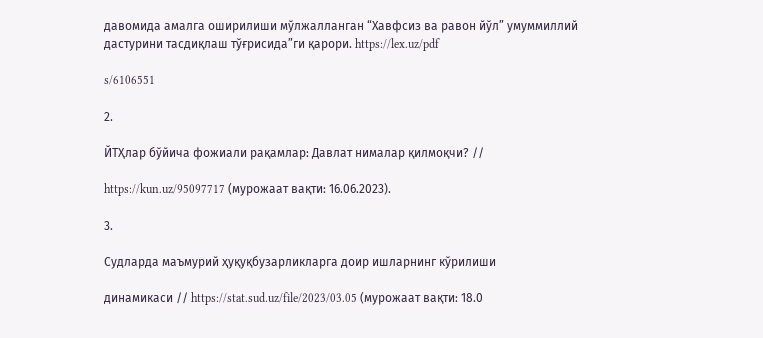давомида амалга оширилиши мўлжалланган “Хавфсиз ва равон йўл” умуммиллий
дастурини тасдиқлаш тўғрисида”ги қарори. https://lex.uz/pdf

s/6106551

2.

ЙТҲлар бўйича фожиали рақамлар: Давлат нималар қилмоқчи? //

https://kun.uz/95097717 (мурожаат вақти: 16.06.2023).

3.

Судларда маъмурий ҳуқуқбузарликларга доир ишларнинг кўрилиши

динамикаси // https://stat.sud.uz/file/2023/03.05 (мурожаат вақти: 18.0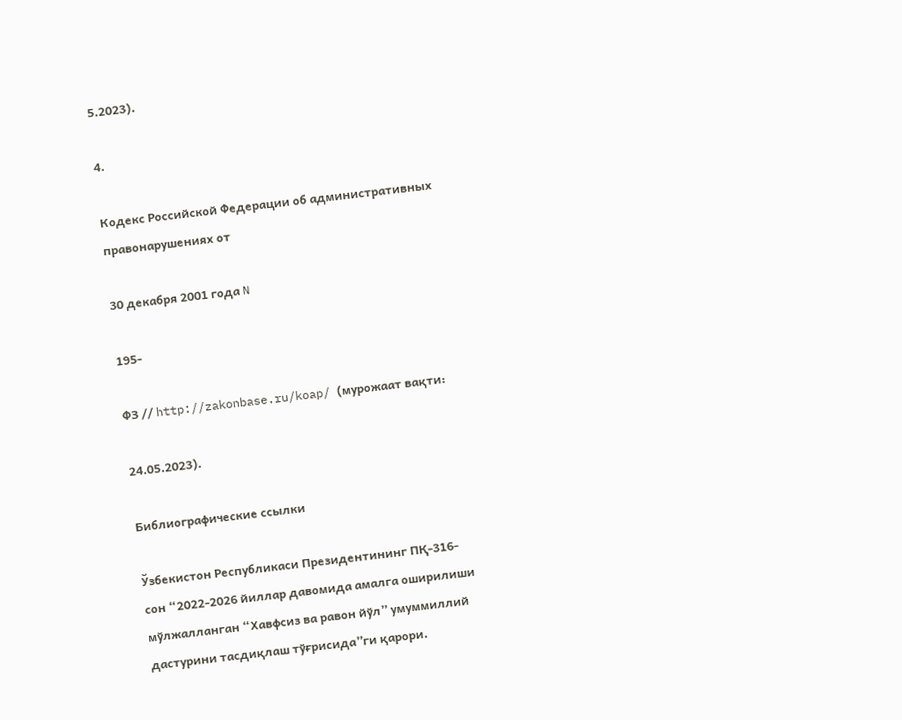5.2023).

4.

Кодекс Российской Федерации об административных правонарушениях от

30 декабря 2001 года N

195-

ФЗ // http://zakonbase.ru/koap/ (мурожаат вақти:

24.05.2023).

Библиографические ссылки

Ўзбекистон Республикаси Президентининг ПҚ-316-сон “2022-2026 йиллар давомида амалга оширилиши мўлжалланган “Хавфсиз ва равон йўл” умуммиллий дастурини тасдиқлаш тўғрисида”ги қарори.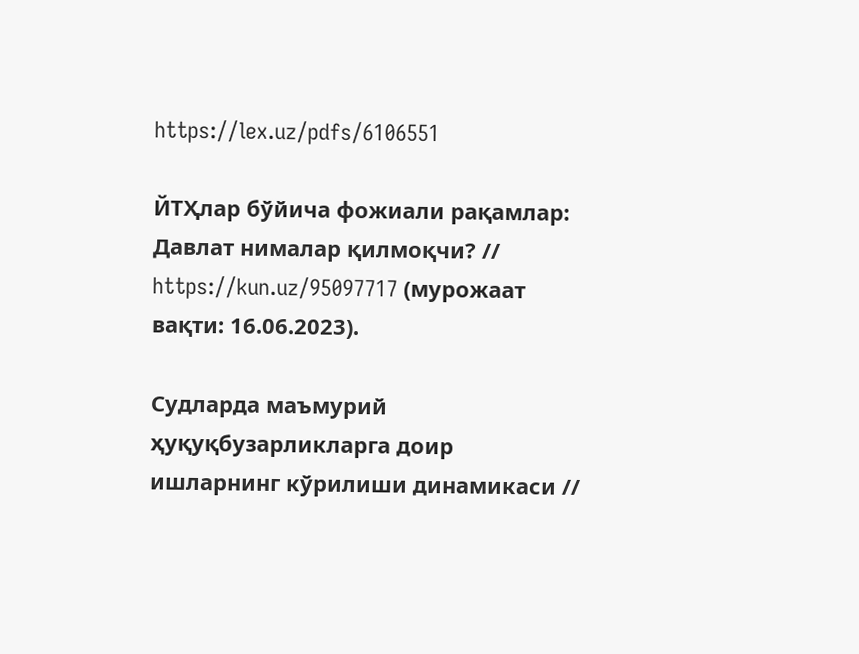https://lex.uz/pdfs/6106551

ЙТҲлар бўйича фожиали рақамлар: Давлат нималар қилмоқчи? // https://kun.uz/95097717 (мурожаат вақти: 16.06.2023).

Судларда маъмурий ҳуқуқбузарликларга доир ишларнинг кўрилиши динамикаси //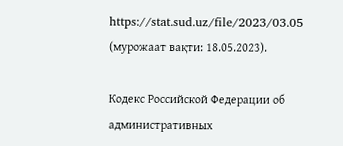https://stat.sud.uz/file/2023/03.05 (мурожаат вақти: 18.05.2023).

Кодекс Российской Федерации об административных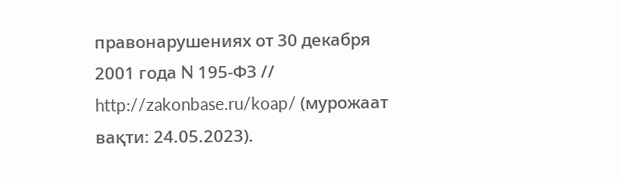правонарушениях от 30 декабря 2001 года N 195-ФЗ // http://zakonbase.ru/koap/ (мурожаат вақти: 24.05.2023).